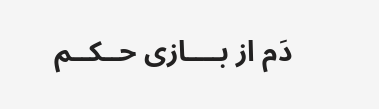دَم از بــــازی حــکــم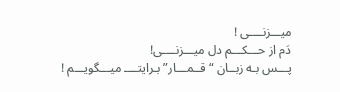میـــزنــــی !
دَم از حـــکـــم دل میـــزنــــی!
پـــس بـه زبــان “قــمـــار” بـرایتــــ میـــگویـــم !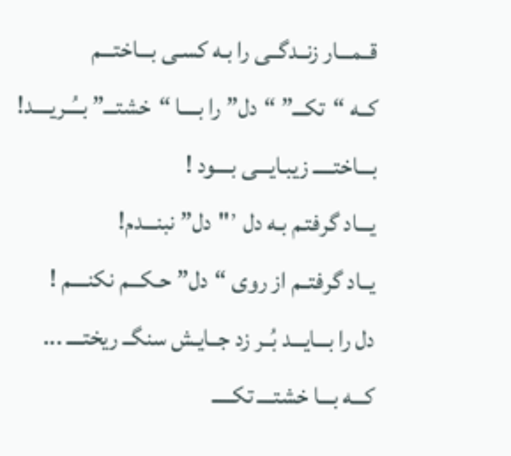قــمـــار زنــدگــی را بـه کسـی بـــاختـــم
کــه “تکـــ” “دل” را بــــا “خشتـــ” بــُــریــــد!
بـــاختـــــ زیبـایـــی بــــود !
یـــاد گرفتـم بـه دل ٬"دل” نبنـــدم!
یــاد گرفتــم از روی “دل” حـکـــم نکنــــم !
دل را بـــایـــد بُــر زد جــایـش سنگــ ریختــــ ...
کـــه بـــا خشتــــ تکـــــ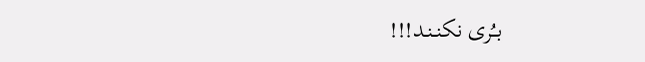بــُری نکنــنـد!!!